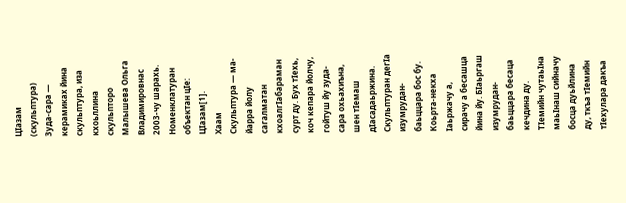ЦӀазам (скульптура)
Зуда-сара — керамиках йина скульптура, иза кхоьллина скульпторо Малышева Ольга Владимировнас 2003-чу шарахь. Номенклатуран объектан цӀе: ЦӀазам[1].
Хаам
Скульптура — ма-йарра йолу сагалматан кхоалгӀабараман сурт ду. Бух тӀехь, коч кепара йолчу, гойтуш йу зуда-сара охьахиъна, шен тӀемаш дӀасадаьржина. Скульптуран дегӀа изумрудан-баьццара бос бу. Коьрта-некха Ӏаьржачу а, сирачу а бесашца йина йу. БӀаьргаш изумрудан-баьццара бесаца кечдина ду. ТӀемийн чутаьӀна маьӀнаш сийначу босца дуьйлина ду, ткъа тӀемийн тӀехулара дакъа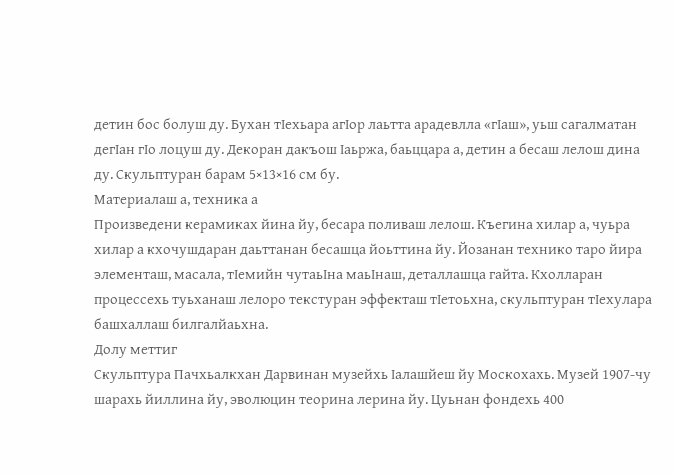детин бос болуш ду. Бухан тӀехьара агӀор лаьтта арадевлла «гӀаш», уьш сагалматан дегӀан гӀо лоцуш ду. Декоран дакъош Ӏаьржа, баьццара а, детин а бесаш лелош дина ду. Скульптуран барам 5×13×16 см бу.
Материалаш а, техника а
Произведени керамиках йина йу, бесара поливаш лелош. Къегина хилар а, чуьра хилар а кхочушдаран даьттанан бесашца йоьттина йу. Йозанан технико таро йира элементаш, масала, тӀемийн чутаьӀна маьӀнаш, деталлашца гайта. Кхолларан процессехь туьханаш лелоро текстуран эффекташ тӀетоьхна, скульптуран тӀехулара башхаллаш билгалйаьхна.
Долу меттиг
Скульптура Пачхьалкхан Дарвинан музейхь Ӏалашйеш йу Москохахь. Музей 1907-чу шарахь йиллина йу, эволюцин теорина лерина йу. Цуьнан фондехь 400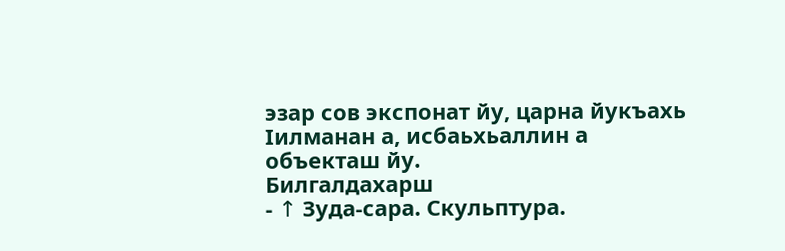эзар сов экспонат йу, царна йукъахь Ӏилманан а, исбаьхьаллин а объекташ йу.
Билгалдахарш
- ↑ Зуда-сара. Скульптура.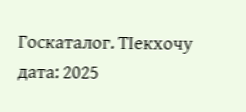Госкаталог. ТӀекхочу дата: 2025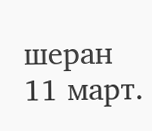шеран 11 март.